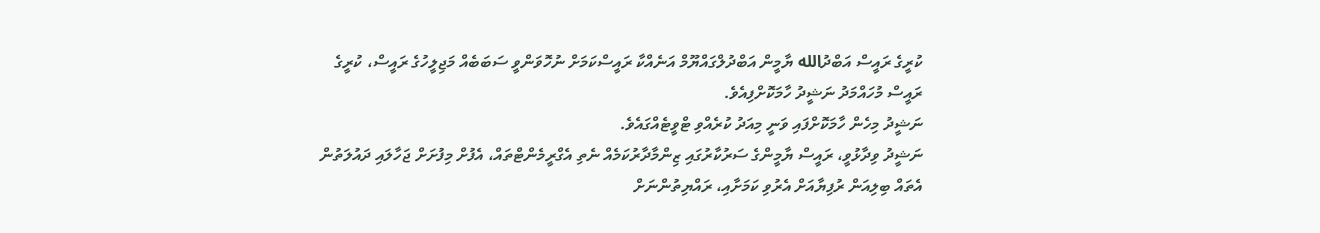ކުރީގެ ރައީސް އަބްދުالله ޔާމީން އަބްދުލްގައްޔޫމް އަނެއްކާ ރައީސްކަމަށް ނުހޮވަންވީ ސަބަބެއް މަޖިލީހުގެ ރައީސް، ކުރީގެ ރައީސް މުހައްމަދު ނަޝީދު ހާމަކޮށްފިއެވެ.
ނަޝީދު މިހެން ހާމަކޮށްފައި ވަނީ މިއަދު ކުރެއްވި ޓްވީޓެއްގައެވެ.
ނަޝީދު ވިދާޅުވީ، ރައީސް ޔާމީންގެ ސަރުކާރުގައި ޒިންމާދާރުކަމެއް ނެތި އެގްރީމެންޓްތައް، އެފުށް މިފުށަށް ޖަހާލައި ދައުލަތުން އެތައް ބިލިއަން ރުފިޔާއަށް އެރުވި ކަމަށާއި، ރައްޔިތުންނަށް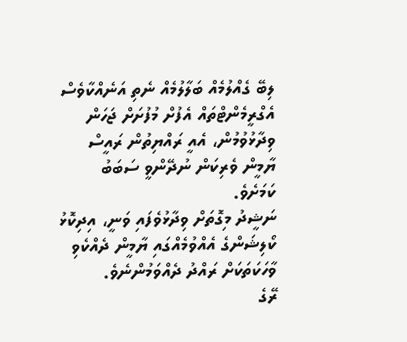ލިބޭ ގެއްލުމެއް ބަލާލުމެއް ނެތި އަނެއްކާވެސް އެގްރީމެންޓްތައް އެފުށް މުފުށަށް ޖަހަން ވިދާޅުވުމުން، އެއީ ރައްޔިތުން ރައީސް ޔާމީން ވެރިކަން ނުދޭންވީ ސަބަބު ކަމަށެވެ.
ނަޝީދު މިގޮތަށް ވިދާޅުވެފައި ވަނީ، އިދިކޮޅު ކޯލިޝަންގެ އެއްވުމެއްގައި ޔާމީން ދެއްކެވި ވާހަކަތަކަށް ރައްދު ދެއްވަމުންނެވެ.
ރޭގެ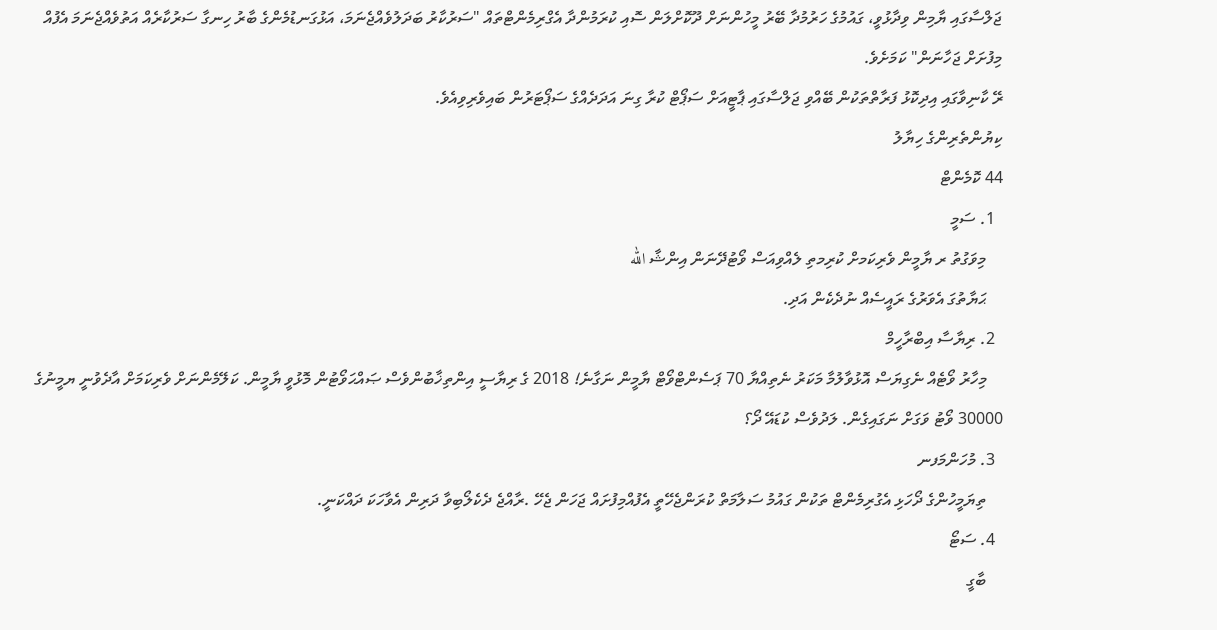ޖަލްސާގައި ޔާމިން ވިދާޅުވީ، ގައުމުގެ ހަރުމުދާ ބޭރު މީހުންނަށް ދޫކޮށްލަން ސޮއި ކުރަމުންދާ އެގްރިމެންޓްތައް "ސަރުކާރު ބަދަލުވެއްޖެނަމަ، އަޅުގަނޑުމެންގެ ބާރު ހިނގާ ސަރުކާރެއް އަތުވެއްޖެނަމަ އެފުއް މިފުށަށް ޖަހާނަން" ކަމަށެވެ.
ރޭ ކާނިވާގައި އިދިކޮޅު ފަރާތްތަކުން ބޭއްވި ޖަލްސާގައި ޕާޓީއަށް ސަޕޯޓް ކުރާ ގިނަ އަދަދެއްގެ ސަޕޯޓަރުން ބައިވެރިވިއެވެ.
ކިޔުންތެރިންގެ ހިޔާލު
44 ކޮމެންޓް
  1. ސަމީ
    މިވަގުތު ރ ޔާމީން ވެރިކަމށް ކުރިމތި ލެއްވިއަސް ވޯޓުދޭނަން އިންޝާ الله
    ޙަޔާތުގަ އެވަރުގެ ރައީސެއް ނުދެކެން އަދި.
  2. ރިޔާސާ އިބްރާހީމް
    މިހާރު ވޯޓެއް ނެގިޔަސް އޮޅުވާލުމާ މަކަރު ނެތިއްޔާ 70 ޕަސެންޓްވޯޓް ޔާމީން ނަގާނެ! 2018 ގެ ރިޔާސީ އިންތިޚާބުންވެސް ޞައްޙަވޯޓުން މޮޅުވީ ޔާމީން. ކަލޭމެންނަށް ވެރިކަމަށް އާދެވުނީ ޔމީނުގެ 30000 ވޯޓު ވަގަށް ނަގައިގެން. ލަދުވެސް ކުޑައޭ ދޯ؟
  3. މުހަންމަފނ
    ތިޔަމީހުންގެ ދޯހަޅި އެގުރިމެންޓް ތަކުން ގައުމު ސަލާމަތް ކުރަންޖެހޭތީ އެފުއްމިފުށައް ޖަހަން ޖެހޭ .ރާއްޖެ ދެކެލޯބިވާ ދަރިން އެވާހަކަ ދައްކަނީ.
  4. ސަޓޯ
    ބާގީ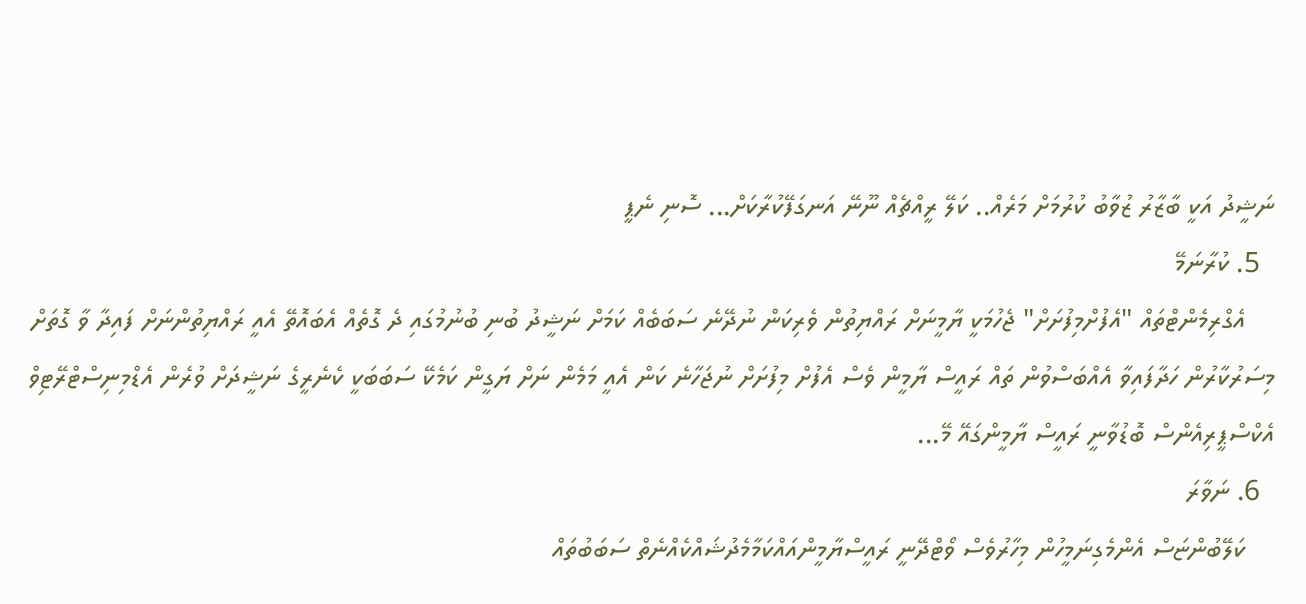ނަޝީދު އަކީ ބާޒާރު ޒުވާބު ކުރުމަށް މަރެއް.. ކަލޭ ރީއްޗެއް ނޫނޭ އަނގަފޭކުރާކަށް... ސޮނި ނެޕީ
  5. ކުރާނަމޭ
    އެގްރިމެންޓްތައް "އެފުށްމިފުށަށް" ޖެހުމަކީ ޔާމީނަށް ރައްޔިތުން ވެރިކަން ނުދޭނެ ސަބަބެއް ކަމަށް ނަޝީދު ބުނި ބުނުމުގައި ދެ ގޮތެއް އެބައޮތޭ އެއީ ރައްޔިތުންނަށް ފައިދާ ވާ ގޮތަށް މިސަރުކާރުން ހަދާފައިވާ އެއްބަސްވުން ތައް ރައީސް ޔާމީން ވެސް އެފުށް މިފުށަށް ނުޖަހާނެ ކަން އެއީ މަމެން ނަށް ޔަގީން ކަމެކޭ ސަބަބަކީ ކެނެރީގެ ނަޝީދަށް ވުރެން އެޑްމިނިސްޓްރޭޓިވް އެކްސްޕީރިއެންސް ބޮޑުވާނީ ރައީސް ޔާމީންގައޭ މޭ...
  6. ނަވާރަ
    ކަލޭބުންޏަސް އެންމެގިނަމީހުން މިހާރުވެސް ވޯޓްދޭނީ ރައީސްޔާމީންއައްކަމާމެދުޝައްކެއްނެތް ސަބަބުތައް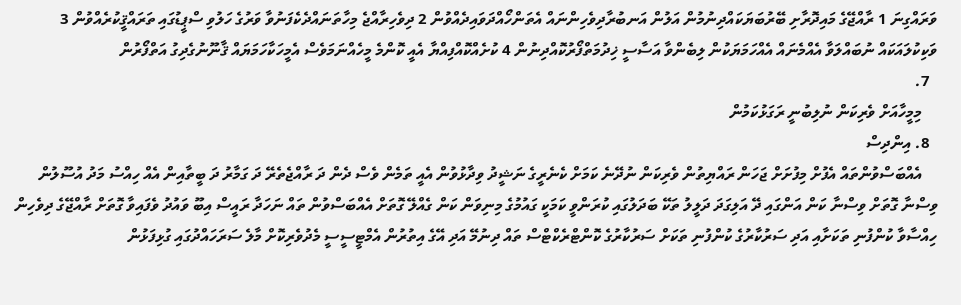ވަރައްގިނަ 1 ރާއްޖޭގެ މައިދޮރާށި ބޭރުބަޔަކައްދިނުމުން އަލުން އަނބުރާދިވެހިންނައް އެތަންހޯއްދަވައިދެއްވުން 2 ދިވެހިރާއްޖެ މިހާތަނައްދެކެފަނުވާ ވަރުގެ ހަލުވި ސްޕީޑުގައި ތަރައްޤީކުރެއްވުން 3 ވަކިކުލައަކައް ނުބައްލަވާ އެއްމެނައް އެއްހަމަޔަކުން ލިބެންވާ އަސާސީ ޚިދުމަތްފޯރުކޮއްދިނުން 4 ކުށެއްކޮއްފިއްޔާ އެއީ ކޮންމެ މީހެއްނަމަވެސް އެމީހަކާހަމަޔައް ޤާނޫނުގެދިގު އަތްފޯރުން
  7.
    މިމީހާއަށް ވެރިކަން ނުލިބުނީ ރަގަޅުކަމުން
  8. އިންދިސް
    އެއްބަސްވުންތައް އެފުށް މިފުށަށް ޖަހަން ރައްޔިތުން ވެރިކަން ނުދޭނެ ކަމަށް ކެނެރީގެ ނަޝީދު ވިދާޅުވުން އެއީ ތަމެން ވެސް ދެން ދަ ރާއްޖެތެރޭ ދަ ގަމާރު ދަ ބީތާއިން އެއް ހިއްސު މަދު އުސޫލުން ވިސްނާ ގޮތަށް ވިސްނާ ކަން އަންގައި ދޭ އަލިގަދަ ދަލީލު ތަކޭ ބަދަލުގައި ކުރަންވީ ކަމަކީ ގައުމުގެ މިނިވަން ކަން ގެއްލޭ ގޮތަށް އެއްބަސްވުން ތައް ނަހަދާ ރައީސް އިބޫ ވައުދު ވެފައިވާ ގޮތަށް ރާއްޖޭގެ ދިވެހިން ހިއްސާވާ ކުންފުނި ތަކަށާއި އަދި ސަރުކާރުގެ ކުންފުނި ތަކަށް ސަރުކާރުގެ ކޮންޓްރެކްޓްސް ތައް ދިނުމޭ އަދި އޭގެ އިތުރުން އެމްޓީސީސީ މެދުވެރިކޮށް މާލެ ސަރަހައްދުގައި ގުޅިފަޅުން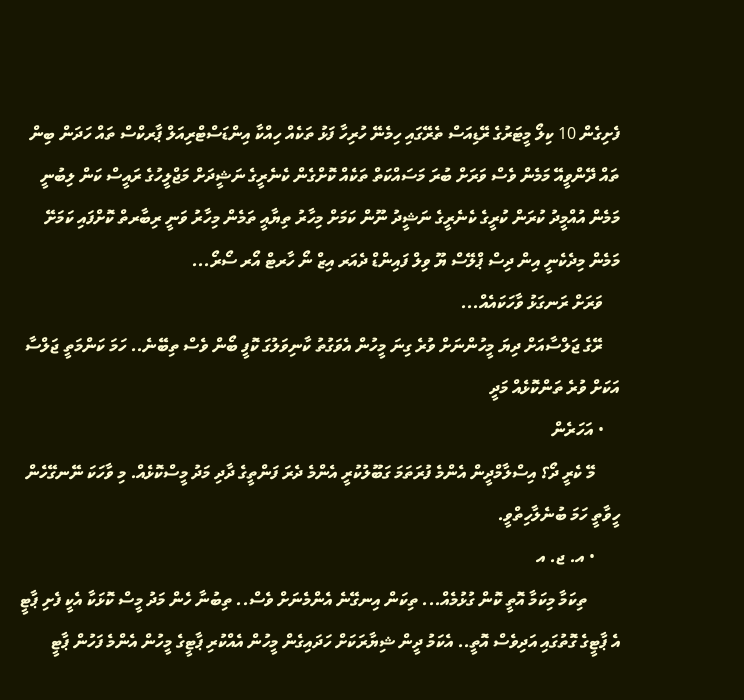ފެށިގެން 10 ކިލޯ މީޓަރުގެ ރޭޑިއަސް ތެރޭގައި ހިމެނޭ ހުރިހާ ފަޅު ތަކެއް ހިއްކާ އިންޑަސްޓްރިއަލް ޕާރކްސް ތައް ހަދަން ބިން ތައް ދޭންވީއޭ މަމެން ވެސް ވަރަށް ބުރަ މަސައްކަތް ތަކެއް ކޮށްގެން ކެނެރީގެ ނަޝީދަށް މަޖްލީހުގެ ރައީސް ކަން ލިބުނީ މަމެން އުއްމީދު ކުރަން ކުރީގެ ކެނެރީގެ ނަޝީދު ނޫން ކަމަށް މިހާރު ތިޔާއީ ތަމެން މިހާރު ވަނީ ރިބާރތް ކޮށްފައި ކަމަށޭ މަމެން މިދެކެނީ އިން ދިސް ޕްލޭސް ޔޫ ވިލް ފައިންޑް ދެއަރ އިޒް ނޯ ހާރޓް އޯރ ސޯރޯ...
    ވަރަށް ރަނގަޅު ވާހަކައެއް...
    ރޭގެ ޖަލްސާއަށް ދިޔަ މީހުންނަށް ވުރެ ގިނަ މީހުން އެވަގުތު ކާނިވަލުގަ ކޮފީ ބޯން ވެސް ތިބޭނެ.. ހަމަ ކަންމަތީ ޖަލްސާ އަކަށް ވުރެ ތަންކޮޅެއް މަދީ
    • އަހަރެން
      މޭ ކެރީ ދޯ؟ އިސްލާމްދީން އެންމެ ފުރަތަމަ ގަބޫލުކުރީ އެންމެ ދެރަ ފަންތީގެ ދާދި މަދު މީސްކޮޅެއް. މި ވާހަކަ ނޭނގޭހެން ހީވާތީ ހަމަ ބުނެލާހިތްވީ.
      • އ. ޖ. އ
        ތިކަމާ މިކަމާ އޮތީ ކޮން ގުޅުމެއް... ތިކަން އިނގޭނެ އެންމެނަށް ވެސް.. ތިބުނާ ހެން މަދު މީސް ކޮޅަކާ އެކީ ފެށި ޕާޓީ އެ ޕާޓީގެ ގޮތުގައި އަދިވެސް އޮތީ.. އެކަމު ދީން ޝިޔާރަކަށް ހަދައިގެން މީހުން އެއްކުރި ޕާޓީގެ މީހުން އެންމެ ފަހުން ޕާޓީ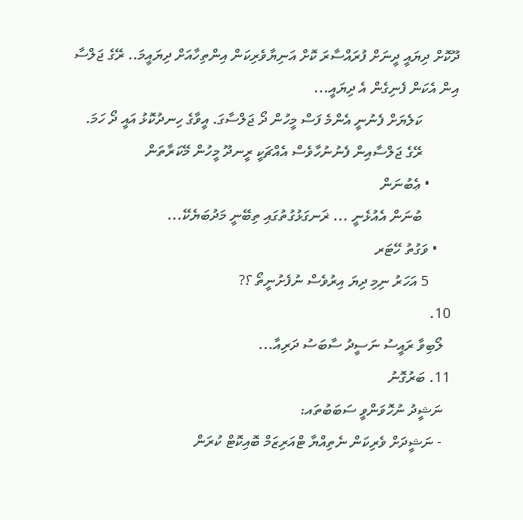ދޫކޮށް ދިޔައީ ދީނަށް ފުރައްސާރަ ކޮށް އަނިޔާވެރިކަން އިންތިހާއަށް ދިޔައީމަ.. ރޭގެ ޖަލްސާ އިން އެކަން ފެނިގެން އެ ދިޔައީ...
          ކަލެޔަށް ފެނުނީ އެންމެ ފަސް މީހުން ދޯ ޖަލްސާގަ. އީވާގެ ހިނދުކޮޅު އައީ ދޯ ހަމަ.
          ރޭގެ ޖަލްސާއިން ފެނުނުހާވެސް އެއްޗަކީ ރީނދޫ މީހުން މޭކަރާތަން
        • ޢެބުނަން
          ބުނަން އެއުޅެނީ ... ޜަނގަޅުގުތުގައި ތިބޭނީ މަދުބަޔެކޭ...
      • ވަގުތު ހޭޓަރ
        5 އަހަރު ނިމި ދިޔަ އިރުވެސް ނުފެށުނީތޯ ؟?
  10.
    ލޯބިވާ ރައީސު ނަސީދު ސާބަސު ދަރިއާ...
  11. ބަރުގޮނު
    ނަޝީދު ނުހޮވަންވީ ސަބަބުތައ:
    - ނަޝީދަށް ވެރިކަން ނެތިއްޔާ ޓްއަރިޒަމް ބޮއިކޮޓް ކުރަން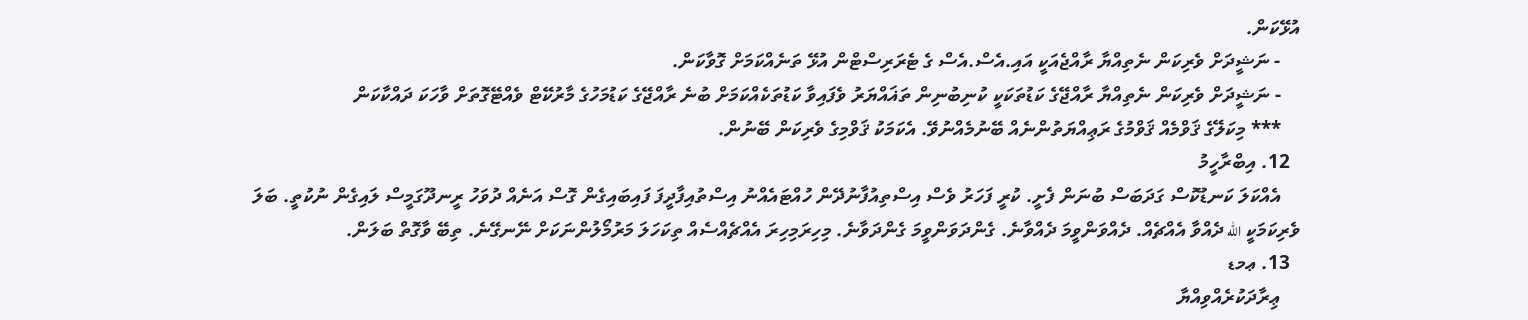އުޅޭކަން.
    - ނަޝީދަށް ވެރިކަން ނެތިއްޔާ ރާއްޖެއަކީ އައި.އެސް.އެސް ގެ ޓެރަރިސްޓްން އުޅޭ ތަނެއްކަމަށް ގޮވާކަން.
    - ނަޝީދަށް ވެރިކަން ނެތިއްޔާ ރާއްޖޭގެ ކަޑުތަކަކީ ކުނިބުނިން ތަޣައްޔަރު ވެފައިވާ ކަޑުތަކެއްކަމަށް ބުނެ ރާއްޖޭގެ ކަޑުމަހުގެ މާރުކޭޓް ވެއްޓޭގޮތަށް ވާހަކަ ދައްކާކަން
    *** މިކަލޭގެ ޤަވްމެއް ޤަވްމުގެ ރަޢިއްޔަތުންނެއް ބޭނުމެއްނުވޭ. އެކަމަކު ޤަވްމިގެ ވެރިކަން ބޭނުން.
  12. އިބްރާހީމު
    އެއްކަލަ ކަނޑުކޮސް ގަދަބަސް ބުނަން ފެށީ. ކުރީ ފަހަރު ވެސް އިސްތިއުފާނުދޭން ހުއްޓައެއްނު އިސްތުއިފާދީފަ ފައިބައިގެން ގޮސް އަނެއް ދުވަހު ރީނދޫގަމީސް ލައިގެން ނުކުތީ. ބަލަ ވެރިކަމަކީ الله ދެއްވާ އެއްޗެއް. ދެއްވަންވީމަ ދެއްވާނެ. ގެންދަވަންވީމަ ގެންދަވާނެ. މިހިރަމިހިރަ އެއްޗެއްސެއް ތިކަހަލަ މަރުމޯލުންނަކަށް ނޭނގޭނެ. ތިބޭ ވާގޮތް ބަލަން.
  13. ޢމޑ
    ޢިރާދަކުރެއްވިއްޔާ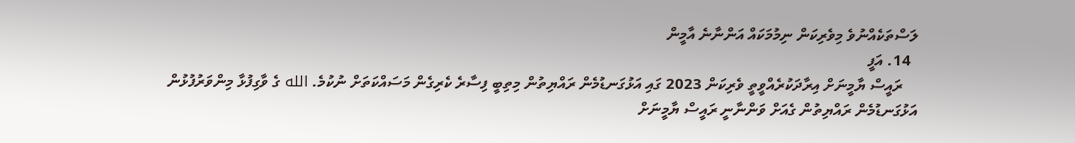ލަސްތަކެއްނުވެ މިވެރިކަން ނިމުމަކައް އަންނާނެ އާމީން
  14. އަފީ
    ރައީސް ޔާމީނަށް އިރާދަކުރެއްވީތީ ވެރިކަން 2023 ގައި އަޅުގަނޑުމެން ރައްޔިތުން މިތިބީ ފިސާރެ ކެރިގެން މަސައްކަތަށް ނުކުމެ. الله ގެ ވާގިފުޅާ މިންވަރުފުޅުން އަޅުގަނޑުމެން ރައްޔިތުން ގެއަށް ވަންނާނީ ރައީސް ޔާމީނަށް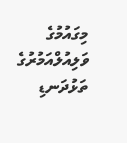މިގައުމުގެ ވަލިއުލްއަމުރުގެ ތަޅުދަނޑި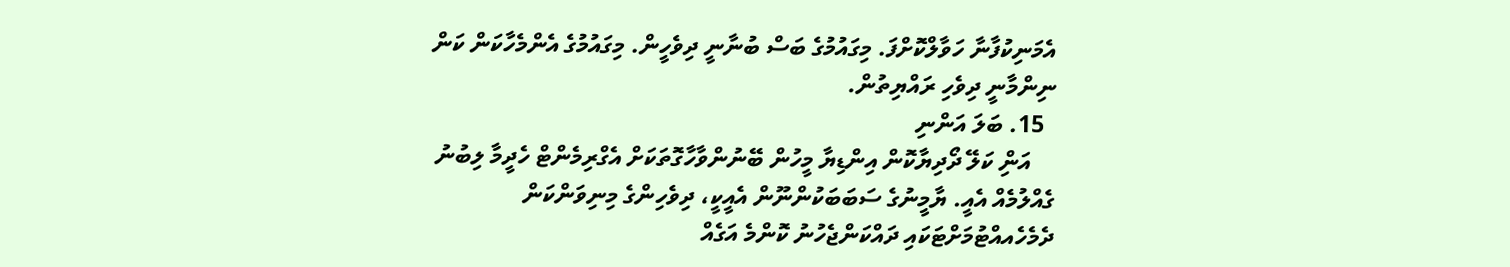އެމަނިކުފާނާ ހަވާލްކޮށްފަ. މިގައުމުގެ ބަސް ބުނާނީ ދިވެހީން. މިގައުމުގެ އެންމެހާކަން ކަން ނިންމާނީ ދިވެހި ރައްޔިތުން.
  15. ބަލަ އަންނި
    އަންި ކަލޭ ދޯދިޔާކޮން އިންޑިޔާ މީހުން ބޭނުންވާހާގޮތަކަށް އެގްރިމެންޓް ހެދީމާ ލިބުނު ގެއްލުމެއް އެއީ. ޔާމީނުގެ ސަބަބަކުންނޫން އެއީކީ، ދިވެހިންގެ މިނިވަންކަން ދެމެހެއއްޓުމަށްޓަކައި ދައްކަންޖެހުނު ކޮންމެ އަގެއް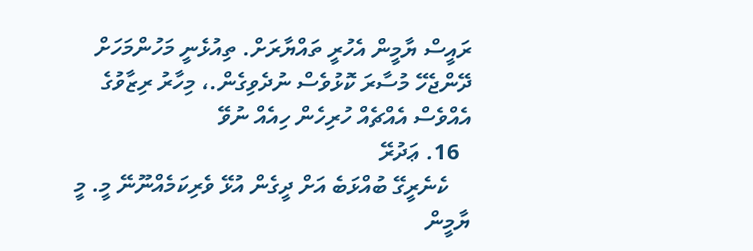ރައީސް ޔާމީން އެހުރީ ތައްޔާރަށް. ތިއުޅެނީ މަހުންމަހަށް ދޭންޖެހޭ މުސާރަ ކޮޅުވެސް ނުދެވިގެން.، މިހާރު ރިޒާވުގެ އެއްވެސް އެއްޗެއް ހުރިހެން ހިއެއް ނުވޭ
  16. ޢަދުރޭ
    ކެނެރީގޭ ބުއްޅަބެ އަށް ދީގެން އުޅޭ ވެރިކަމެއްނޫނޭ މީ. މީ ޔާމީން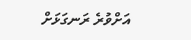އަށްވުރެ ރަނގަޅަށް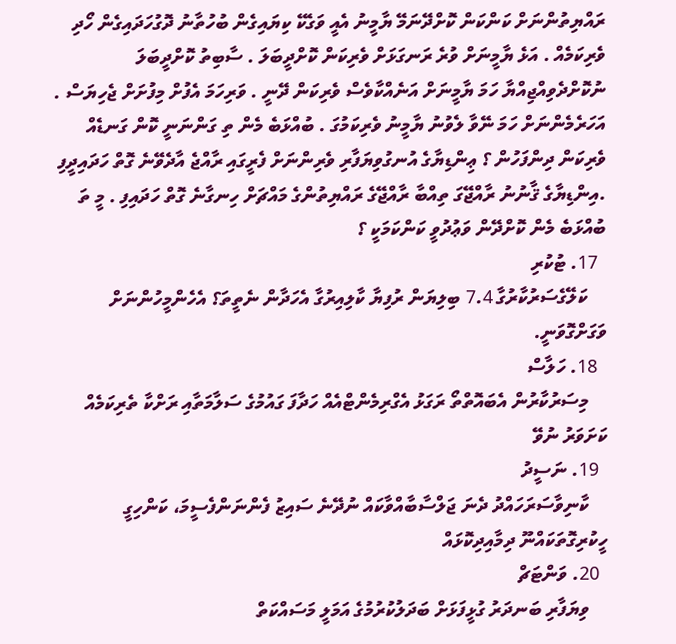ރައްޔިތުންނަށް ކަންކަން ކޮށްދޭނަމޭ ޔާމީނު އެއީ ވަގެކޭ ކިޔައިގެން ބުހުތާނު ދޮގުހަދައިގެން ހޯދި ވެރިކަމެއް . އަޅެ ޔާމީނަށް ވުރެ ރަނގަޅަށް ވެރިކަން ކޮށްދީބަލަ . ސާބިތު ކޮށްދީބަލަ ނުކޮށްދެވިއްޖިއްޔާ ހަމަ ޔާމީނަށް އަނެއްކާވެސް ވެރިކަން ދޭނީ . ވަރިހަމަ އެފުށް މިފުށަށް ޖެހިޔަސް . އަހަރެމެންނަށް ހަމަ ނޭވާ ލެވުނު ޔާމީނު ވެރިކަމުގަ . ބުއްޅަބެ މެން ތި ގަންނަނީ ކޮން ގަނޑެއް ވެރިކަން ދިންފަހުން ؟ ޢިންޑިޔާގެ އުނގުވިޔަފާރި ވެރިންނަށް ފެރީގައި ރާއްޖެ އާދެވޭނެ ގޮތް ހަދައިދީފި .އިންޑިޔާގެ ޤާނުނު ރާއްޖޭގަ ތިއްބާ ރާއްޖޭގެ ރައްޔިތުންގެ މައްޗަށް ހިނގާނެ ގޮތް ހަދައިފި . މީ ތަ ބުއްޅަބެ މެން ކޮށްދޭން ވަޢުދުވީ ކަންކަމަކީ ؟
  17. ޓުކުރި
    ކަލޭގެސަރުކާރުގާ 7.4 ބިލިޔަން ރުފިޔާ ކާލިއިރުގާ އެހަދާން ނެތީތަ؟ އެހެންމީހުންނަށް ވަގަށްގޮވަނީ.
  18. ހަލާސް
    މިސަރުކާރުން އެބައޮތްތޯ ރަގަޅު އެގްރިމެންޓްއެއް ހަދާފަ ގައުމުގެ ސަލާމަތާއި ރަށްކާ ތެރިކަމެއް ކަށަވަރު ނުވޭ
  19. ނަސީދު
    ކާނިވާސަރަހައްދު ދެނަ ޖަލްސާބާއްވާކައް ނުދޭނެ ސައިޒު ފެންނަންފެސީމަ، ކަންހިގީ ހީކުރިގޮތަކައްނޫ ދިމާއިދިކޮޅައް
  20. ވަންޓަޗް
    ވިޔަފާރި ބަނދަރު ގުޅީފަޅަށް ބަދަލުކުރުމުގެ އަމަލީ މަސައްކަތް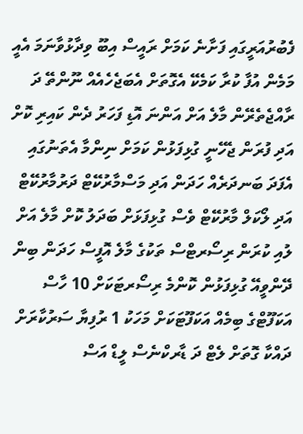ފެބުރުއަރީގައި ފަށާނެ ކަމަށް ރައީސް އިބޫ ވިދާޅުވާނަމަ އެއީ މަމެން އުފާ ކުރާ ކަމެކޭ އެގޮތަށް އެބަޖެހެއެއް ނޫންތޭ ދަ ރާއްޖެތެރޭން މާލެ އަށް އަންނަ އޮޑި ފަހަރު ދެން ކައިރި ކޮށް އަދި ފުރަން ޖެހޭނީ ގުޅިފަޅުން ކަމަށް ނިންމާ އެތަނުގައި އެފަދަ ބަނދަރެއް ހަދަން އަދި މަސްމާރުކޭޓް ދަރުމާރުކޭޓް އަދި ލޯކަލް މާރުކޭޓް ވެސް ގުޅިފަޅަށް ބަދަލު ކޮށް މާލެ އަށް ލުއި ކުރަން ރިސޯރޓްސް ތަކުގެ މާލެ އޮފީސް ހަދަން ބިން ދޭންވީއޭ ގުޅިފަޅުން ކޮންމެ ރިސޯރޓަކަށް 10 ހާސް އަކަފޫޓްގެ ބިމެއް އަކަފޫޓަކަށް މަހަކު 1 ރުފިޔާ ސަރުކާރަށް ދައްކާ ގޮތަށް ލެޓް ދަ ޑާރކްނެސް ލީޑް އަސް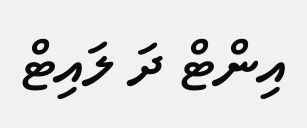އިންޓް ދަ ލައިޓް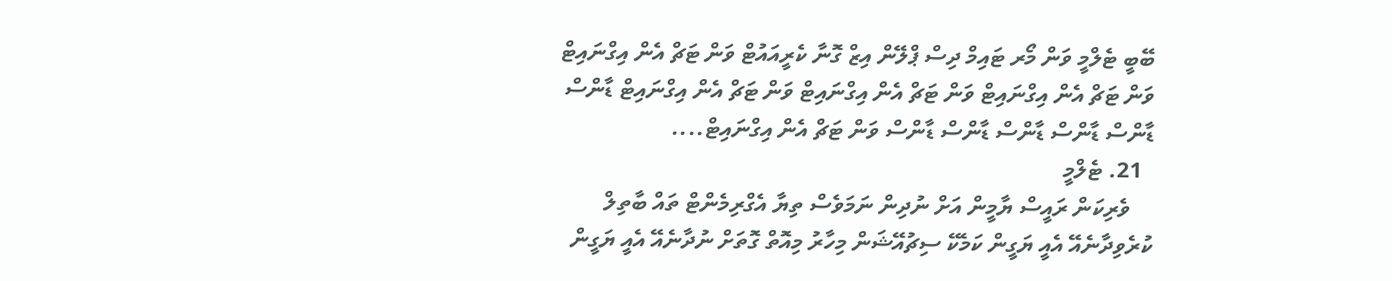ބޭބީ ޓެލްމީ ވަން މޯރ ޓައިމް ދިސް ޕްލޭން އިޒް ގޮނާ ކެރީއައުޓް ވަން ޓަޗް އެން އިގްނައިޓް ވަން ޓަޗް އެން އިގްނައިޓް ވަން ޓަޗް އެން އިގްނައިޓް ވަން ޓަޗް އެން އިގްނައިޓް ޑާންސް ޑާންސް ޑާންސް ޑާންސް ޑާންސް ޑާންސް ވަން ޓަޗް އެން އިގްނައިޓް....
  21. ޓެލްމީ
    ވެރިކަން ރައީސް ޔާމީން އަށް ނުދިން ނަމަވެސް ތިޔާ އެގްރިމެންޓް ތައް ބާތިލް ކުރެވިދާނެއޭ އެއީ ޔަގީން ކަމެކޭ ސިޗުއޭޝަން މިހާރު މިއޮތް ގޮތަށް ނުދާނެއޭ އެއީ ޔަގީން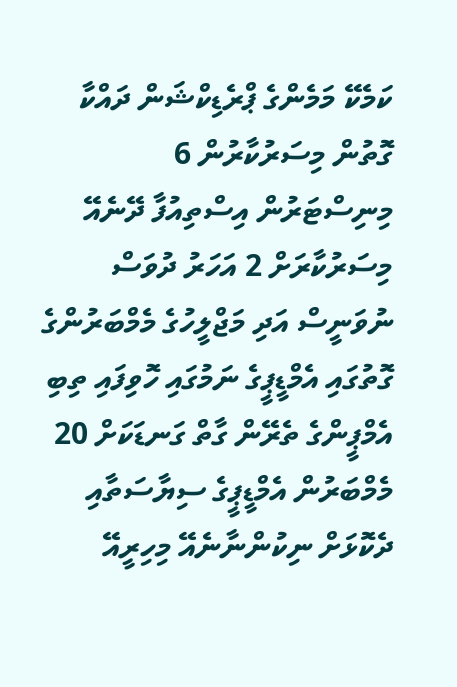ކަމެކޭ މަމެންގެ ޕްރެޑިކްޝަން ދައްކާ ގޮތުން މިސަރުކާރުން 6 މިނިސްޓަރުން އިސްތިއުފާ ދޭނެއޭ މިސަރުކާރަށް 2 އަހަރު ދުވަސް ނުވަނީސް އަދި މަޖްލީހުގެ މެމްބަރުންގެ ގޮތުގައި އެމްޑީޕީގެ ނަމުގައި ހޮވިފައި ތިބި އެމްޕީންގެ ތެރޭން ގާތް ގަނޑަކަށް 20 މެމްބަރުން އެމްޑީޕީގެ ސިޔާސަތާއި ދެކޮޅަށް ނިކުންނާނެއޭ މިހިރީއޭ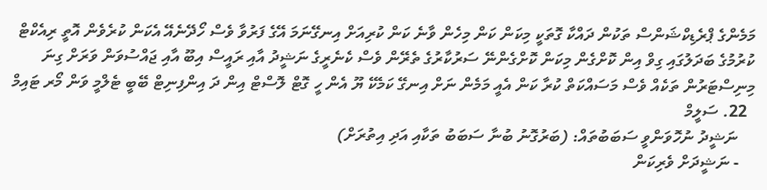މަމެންގެ ޕްރެޑިކްޝަންސް ތަކުން ދައްކާ ގޮތަކީ މިކަން ކަން މިހެން ވާނެ ކަން ކުރިއަށް އިނގޭނަމަ އޭގެ ފަރުވާ ވެސް ހޯދޭނެއޭ އެކަން ކުރެވެން އޮތީ ރިއެކްޓް ކުރުމުގެ ބަދަލުގައި ގިވް އިން ކޮށްގެން މިކަން ކޮށްގެންނޭ ސަރުކާރުގެ ތެރޭން ވެސް ކެނެރީގެ ނަޝީދު އާއި ރައީސް އިބޫ އާއި ޖައްސުވަން ވަރަށް ގިނަ މިނިސްޓަރުން ތަކެއް ވެސް މަސައްކަތް ކުރާ ކަން އެއީ މަމެން ނަށް އިނގޭ ކަމެކޭ ޔޫ އެން ހީ ގޮޓް ލޮސްޓް އިން ދަ އިންފިނިޓް ބޭބީ ޓެލްމީ ވަން މޯރ ޓައިމް
  22. ސަލީމް
    ނަޝީދު ނުހޮވަންވީ ސަބަބުތައް: (ބަރުގޮނު ބުނާ ސަބަބު ތަކާއި އަދި އިތުރަށް)
    - ނަޝީދަށް ވެރިކަން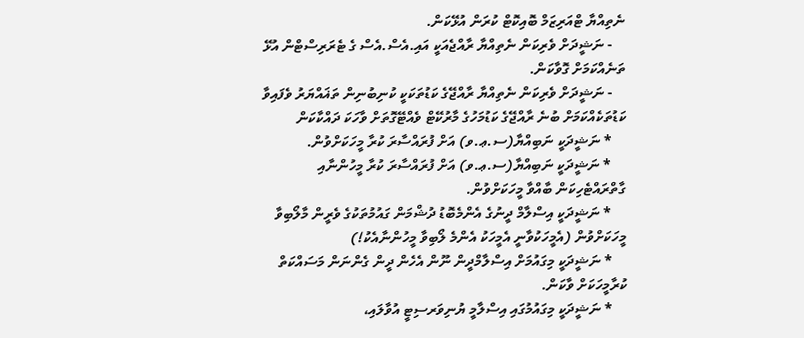ނެތިއްޔާ ޓްއަރިޒަމް ބޮއިކޮޓް ކުރަން އުޅޭކަން.
    - ނަޝީދަށް ވެރިކަން ނެތިއްޔާ ރާއްޖެއަކީ އައި.އެސް.އެސް ގެ ޓެރަރިސްޓްން އުޅޭ ތަނެއްކަމަށް ގޮވާކަން.
    - ނަޝީދަށް ވެރިކަން ނެތިއްޔާ ރާއްޖޭގެ ކަޑުތަކަކީ ކުނިބުނިން ތަޣައްޔަރު ވެފައިވާ ކަޑުތަކެއްކަމަށް ބުނެ ރާއްޖޭގެ ކަޑުމަހުގެ މާރުކޭޓް ވެއްޓޭގޮތަށް ވާހަކަ ދައްކާކަން
    * ނަޝީދަކީ ނަބިއްޔާ(ސ.ޢ.ވ) އަށް ފުރައްސާރަ ކުރާ މީހަކަށްވުން.
    * ނަޝީދަކީ ނަބިއްޔާ(ސ.ޢ.ވ) އަށް ފުރައްސާރަ ކުރާ މީހުންނާއި ގާތްރައްޓެހިކަން ބާއްވާ މީހަކަށްވުން.
    * ނަޝީދަކީ އިސްލާމް ދީނުގެ އެންމެބޮޑު ދުޝްމަން ގައުމުތަކުގެ ވެރީން މާލޯބިވާ މީހަކަށްވުން (އެމީހަކުވާނީ އެމީހަކު އެންމެ ލޯބިވާ މީހުންނާއެކު!)
    * ނަޝީދަކީ މިގައުމަށް އިސްލާމްދީން ނޫން އެހެން ދީން ގެންނަން މަސައްކަތް ކުރާމީހަކަށް ވާކަން.
    * ނަޝީދަކީ މިގައުމުގައި އިސްލާމީ ޔުނިވަރސިޓީ އުވާލައި،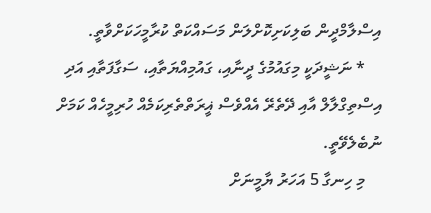އިސްލާމްދީން ބަލިކަށިކޮށްލަން މަސައްކަތް ކުރާމީހަކަށްވާތީ.
    * ނަޝީދަކީ މިގައުމުގެ ދީނާއި، ގައުމިއްޔަތާއި، ސަގާފަތާއި އަދި އިސްތިގްލާލް އާއި ދޭތެރޭ އެއްވެސް ޣީރަތްތެރިކަމެއް ހުރިމީހެއް ކަމަށް ނުބެލެވޭތީ.
    މި ހިނގާ 5 އަހަރު ޔާމީނަށް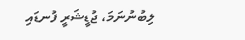ލިބުނުނަމަ، ޖުޑީޝަރީ ފުނޑައި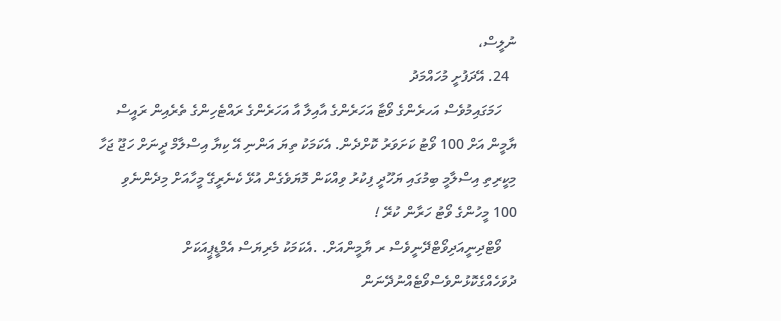ނުލީސް،
  24. އޭދަފުށީ މުހައްމަދު
    ހަމަގައިމުވެސް އަހރެންގެ ވޯޓާ އަހަރެންގެ އާއިލާ އާ އަހަރެންގެ ރައްޓެހިންގެ ތެރެއިން ރައީސް ޔާމީން އަށް 100 ވޯޓު ކަށަވަރު ކޮށްދެން. އެކަމަކު ތިޔަ އަންނި އޭ ކިޔާ އިސްލާމް ދީނަށް ހަޖޫ ޖަހާ މިކީރިތި އިސްލާމީ ބިމުގައި ޔަހޫދީ ފިކުރު ވިއްކަން މޮޔަވެގެން އުޅޭ ކެނެރީގޭ މީހާއަށް މިދެންނެވި 100 މީހުންގެ ވޯޓު ހަރާން ކުރޭ !
    ވޯޓްދިނީއަދިވޯޓްދޭނީވެސް ރ ޔާމީންއަށް. .އެކަމަކު މެރިޔަސް އެމްޑީޕީއަކަށް ދުވަހެއްގެކޮޅުންވެސްވޯޓެއްނުދޭނަން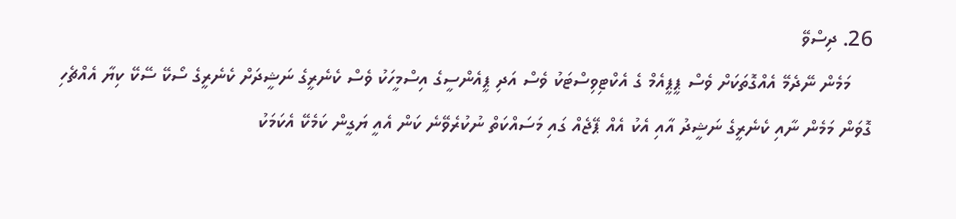26. ދިސްވޭ
    މަމެން ނޭދެމޭ އެއްގޮތަކަށް ވެސް ޕީޕީއެމް ގެ އެކްޓިވިސްޓަކު ވެސް އަދި ޕީއެންސީގެ އިސްމީހަކު ވެސް ކެނެރީގެ ނަޝީދަށް ކެނެރީގެ ސޯކޭ ސޭކޭ ކިޔާ އެއްޗެހި ގޮވަން މަމެން ނާއި ކެނެރީގެ ނަޝީދު އާއި އެކު އެއް ޕޭޖެއް ގައި މަސައްކަތް ނުކުރެވޭނެ ކަން އެއީ ޔަގީން ކަމެކޭ އެކަމަކު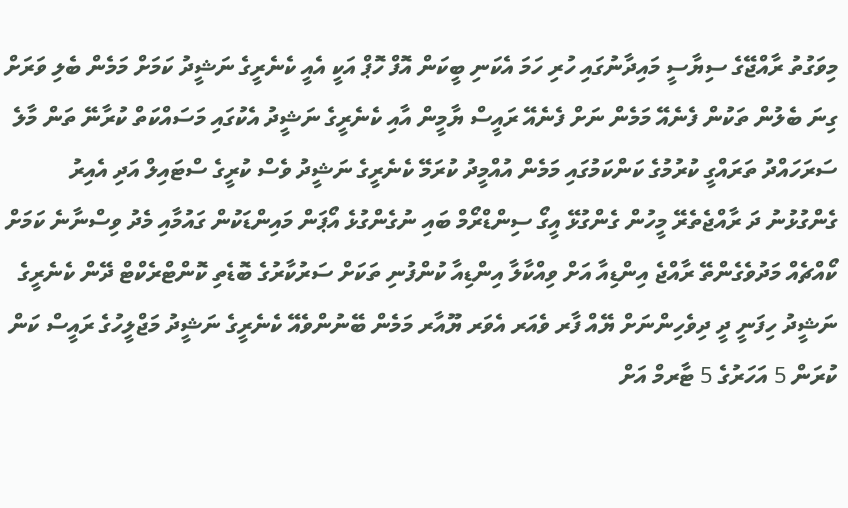މިވަގުތު ރާއްޖޭގެ ސިޔާސީ މައިދާނުގައި ހުރި ހަމަ އެކަނި ބީކަން އޮފް ހޮޕް އަކީ އެއީ ކެނެރީގެ ނަޝީދު ކަމަށް މަމެން ބެލި ވަރަށް ގިނަ ބެލުން ތަކުން ފެނެއޭ މަމެން ނަށް ފެނެއޭ ރައީސް ޔާމީން އާއި ކެނެރީގެ ނަޝީދު އެކުގައި މަސައްކަތް ކުރާނޭ ތަން މާލެ ސަރަހައްދު ތަރައްގީ ކުރުމުގެ ކަންކަމުގައި މަމެން އުއްމީދު ކުރަމޭ ކެނެރީގެ ނަޝީދު ވެސް ކުރީގެ ސްޓައިލް އަދި އެއިރު ގެންގުޅުނު ދަ ރާއްޖެތެރޭ މީހުން ގެންގުޅޭ އީގޯ ސިންޑްރޯމް ބައި ނުގެންގުޅެ އޯޕަން މައިންޑަކުން ގައުމާއި މެދު ވިސްނާނެ ކަމަށް ކޯއްޗެއް މަދުވެގެންތޭ ރާއްޖެ އިންޑިއާ އަށް ވިއްކާލާ އިންޑިއާ ކުންފުނި ތަކަށް ސަރުކާރުގެ ބޮޑެތި ކޮންޓްރެކްޓް ދޭން ކެނެރީގެ ނަޝީދު ހިފަނީ ދީ ދިވެހިންނަށް ޔޭއް ފާރ ވެއަރ އެވަރ ޔޫއާރ މަމެން ބޭނުންވެއޭ ކެނެރީގެ ނަޝީދު މަޖްލީހުގެ ރައީސް ކަން ކުރަން 5 އަހަރުގެ 5 ޓާރމް އަށް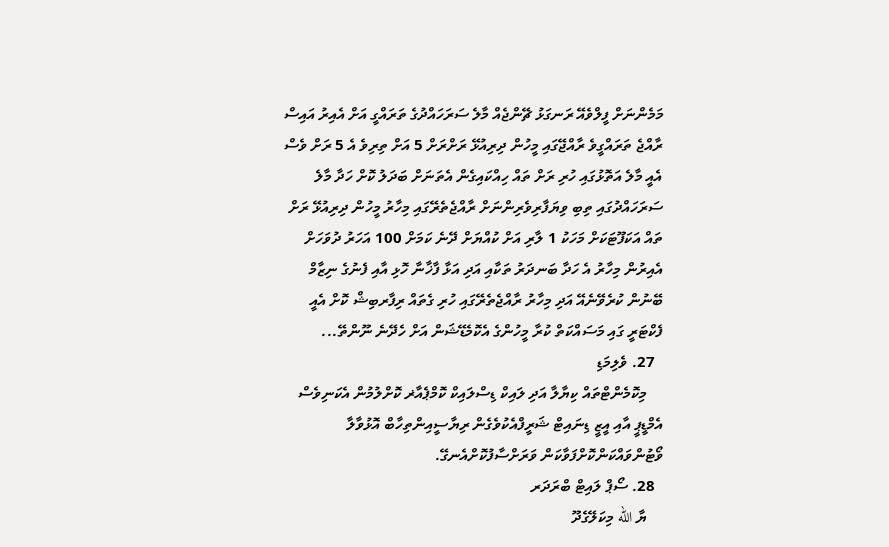މަމެންނަށް ފީލްވެއޭ ރަނގަޅު ޗޭންޖެއް މާލެ ސަރަހައްދުގެ ތަރައްގީ އަށް އެއިރު އައިސް ރާއްޖެ ތަރައްގީވެ ރާއްޖޭގައި މީހުން ދިރިއުޅޭ ރަށްރަށް 5 އަށް ތިރިވެ އެ 5 ރަށް ވެސް އެއީ މާލެ އަތޮޅުގައި ހުރި ރަށް ތައް ހިއްކައިގެން އެތަނަށް ބަދަލު ކޮށް ހަދާ މާލެ ސަރަހައްދުގައި ތިބި ވިޔަފާރިވެރިންނަށް ރާއްޖެތެރޭގައި މިހާރު މީހުން ދިރިއުޅޭ ރަށް ތައް އަކަފޫޓަކަށް މަހަކު 1 ލާރި އަށް ކުއްޔަށް ދޭނެ ކަމަށް 100 އަހަރު ދުވަހަށް އެއިރުން މިހާރު އެ ހަދާ ބަނދަރު ތަކާއި އަދި އަޅާ ފާޚާނާ ހޮޅި އާއި ފެނުގެ ނިޒާމް ބޭނުން ކުރެވޭނެއޭ އަދި މިހާރު ރާއްޖެތެރޭގައި ހުރި ގެތައް ރިފާރބިޝް ކޮށް އެއީ ފެކްޓަރީ ގައި މަސައްކަތް ކުރާ މީހުންގެ އެކޮމެޑޭޝަން އަށް ހެދޭނެ ނޫންތޭ...
  27. ވެލިމަޑި
    މިކޮމެންޓްތައް ކިޔާލާ އަދި ލައިކް ޑިސްލައިކް ކޮމްޕެއާޜ ކޮށްލުމުން އެކަނިވެސް އެމްޑީޕީ އާއި އީޒީ ޑިނައިޓް ޝަރީފްއެކުވެގެން ރިޔާސީއިންތިހާބް އޮޅުވާލާ ވޯޓުންވައްކަންކޮށްފަވާކަން ވަރަށްސާފުކޮށްއެނގޭ.
  28. ސޯޕް ލައިޓް ބްރަދަރ
    ޔާ الله މިކަލޭގެދޫ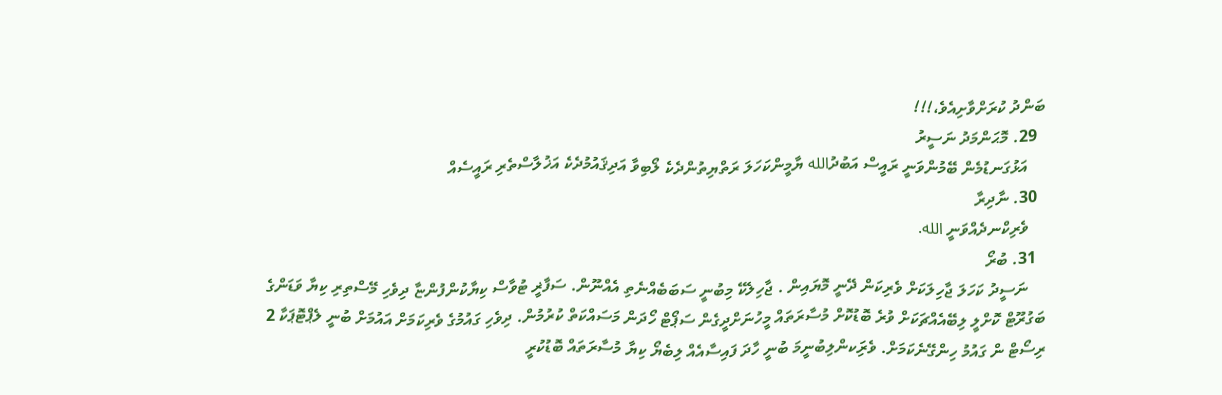ބަންދު ކުރަށްވާށިއެވެ،!!!
  29. މޮޙަންމަދު ނަސީރު
    އަޅުގަނޑުމެން ބޭމުންވަނީ ރައީސް އަބުދުالله ޔާމީންކަހަލަ ރަތްޔިތުންދެކެ ލޯބިވާ އަދިޤައުމުދެކެ އަޚުލާސްތެރި ރައީސެއް
  30. ނާދިރާ
    ވެރިކްނދެއްވަނީ الله.
  31. ބުރޯ
    ނަސީދު ކަހަލަ ޖާހިލަކަށް ވެރިކަން ދޭނީ މޮޔައިން . ޖާހިލެކޭ މިބުނީ ސަބަބެއްނެތި އެއްނޫން. ސަފާޜީ ޓުވާސް ކިޔާކުންފުންޏާ ދިވެހި މޭސްތިރި ކިޔާ ވަޑަންގެ ބަގުރޫޓް ކޮށްލީ ލިބޭއެއްޗަކަށް ވުރެ ބޮޑުކޮށް މުސާރަތައް މީހުނަށްދީގެން ސަޕޯޓް ހޯދަން މަސައްކަތް ކުރުމުން. ދިވެހި ގައުމުގެ ވެރިކަމަށް އައުމަށް ބުނީ ލެޕްޓޮޕަކާ 2 ރިސޯޓް ން ގައުމު ހިންގޭނެކަމަށް. ވެރިަކންލިބުނީމަ ބުނީ ހާދަ ފައިސާއެއް ލިބެޔޯ ކިޔާ މުސާރަތައް ބޮޑުކުރީ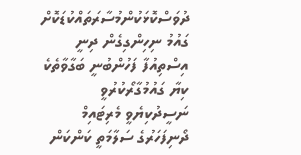ދުވަސްކޮޅަކުންމުސާރަތައްކުޑަކޮށް ގައުމު ނިހިންގިގެން ދިނީ އިސްތިއުފާ ފަހުންބުނީ ބަގާވާތެކެ ކިޔާ ގައުމުގާރޯކުރުވީ ނަސީދުކިޔެވީ މެރިޓައިމް ދޯނިފަހަރުގެ ސަލާމަތީ ކަންކަން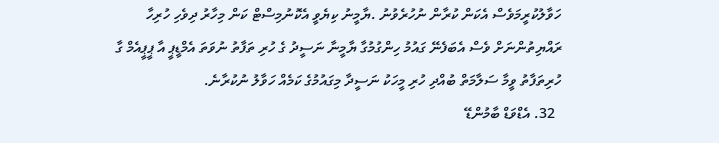ހަވާލުކުރީމަވެސް އެކަން ކުރާން ނުހުރެވުނު .ޔާމީނު ކިޔެވީ އެކޮނުމިސްޓް ކަން މިހާރު ދިވެހި ހުރިހާ ރައްޔިތުންނަށް ވެސް އެބަފެނޭ ގައުމު ހިންގުމުގާ ޔާމީނާ ނަސީދު ގެ ހުރި ތަފާތު ނުވަތަ އެމްޑީޕީ އާ ޕީޕީއެމް ގާ ހުރިތަފާތު ވީމާ ސަލާމަތް ބުއްދި ހުރި މީހަކު ނަސީދާ މިގައުމުގެ ކަމެއް ހަވާލު ނުކުރާނެ.
  32. އެޑްވަޑް ބާމުންޑޭ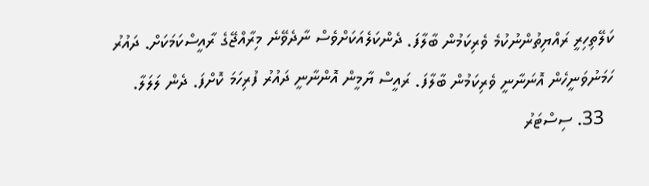ކަލޭތިހިރީ ރައްޔިތުންނުކުމެ ވެރިކަމުން ބާލާފަ. ދެންކަލެއަކަށްވެސް ނާދެވޭނެ މިރާއްޖޭގެ ރާއީސްކަމަކަށް. ދައުރު ހަމަނުވަނީހެން އޮނަނާނީ ވެރިކަމުން ބާލާފަ. ރައީސް ޔާމީން އޮންނާނީ ދައުރު ފުރިހަމަ ކޮށްފަ. ދެން ލަލަލާ.
  33. ސިސްޓަރު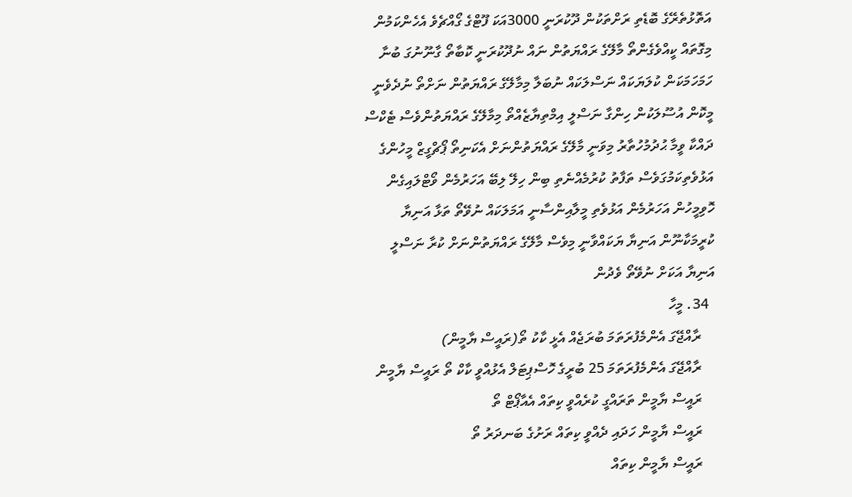އަތޮޅުތެރޭގެ ބޮޑެތި ރަށްތަކުން ދޫކުރަނީ 3000އަކަ ފޫޓްގެ ގޯއްޗެވެ އެހެންކަމުން މިގޮތައް ކީއްވެގެންތޯ މާލޭގެ ރައްޔަތުން ނައް ނުދޫކުރަނީ ކޮބާތޯ ގާނޫނުގަ ބުނާ ހަމަހަމަކަން ކުލަޔަކައް ނަސްލަކައް ނުބަލާ މިމާލޭގެ ރައްޔަތުން ނަށްތޯ ނުދެވެނީ މީކޮން އުސޫލަކުން ހިންގާ ނަސްލީ އިމްތިޔާޒެއްތޯ މިމާލޭގެ ރައްޔަތުންވެސް ޓެކްސް ދައްކާ ވީމާ ޙުދުމުހުތާރު މިވަނީ މާލޭގެ ރައްޔަތުންނަށް އެކަނިތޯ ޕޯޗްގީޒް މީހުންގެ އަޅުވެތިކަމުގަވެސް ތަފާތު ކުރުމެއްނެތި ބިން ހިލޭ ލިބޭ އަހަރުމެން ވޯޓްލައިގެން ހޮވިމީހުން އަހަރުމެން އަޅުވެތި މީލާއިންސާނީ އަމަލަކައް ނުވޭތޯ ތަޅާ އަނިޔާ ކުރީމަކާނޫން އަނިޔާ ޔަކައްވާނީ މިވެސް މާލޭގެ ރައްޔަތުންނަށް ކުރާ ނަސްލީ އަނިޔާ އަކަށް ނުވޭތޯ ވެދުން
  34. މީހާ
    ރާއްޖޭގަ އެންމެފުރަތަމަ ބުރަޖެއް އެޅީ ކާކު ތޯ(ރައީސް ޔާމީން)
    ރާއްޖޭގަ އެންމެފުރަތަމަ 25 ބުރީގެ ހޮސްޕިޓަލް އެޅުއްވީ ކާކް ތޯ ރައީސް ޔާމީން
    ރައީސް ޔާމީން ތަރައްގީ ކުރެއްވީ ކިތައް އެއާޕޯޓް ތޯ
    ރައީސް ޔާމީން ހަދައި ދެއްވީ ކިތައް ރަށުގެ ބަނދަރު ތޯ
    ރައީސް ޔާމީން ކިތައް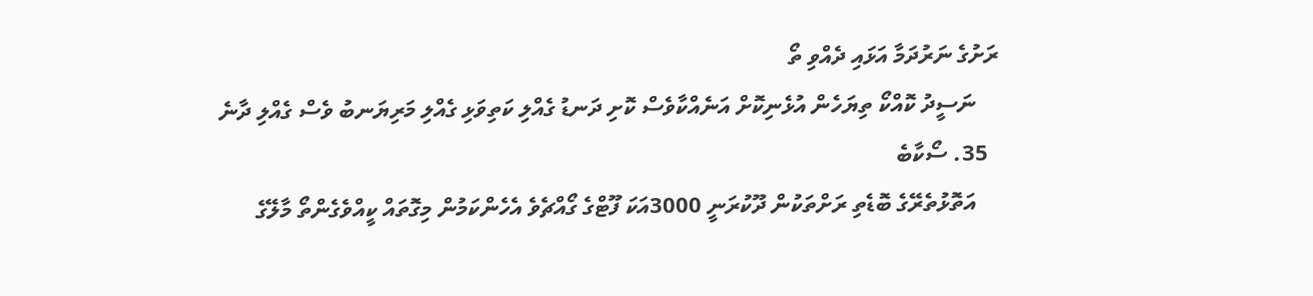ރަށުގެ ނަރުދަމާ އަޅައި ދެއްވި ތޯ
    ނަސީދު ކޮއްކޯ ތިޔަހެން އުޅެނިކޮށް އަނެއްކާވެސް ކޮށި ދަނޑު ގެއްލި ކަތިވަޅި ގެއްލި މަރިޔަނބު ވެސް ގެއްލި ދާނެ
  35. ސޯކާބެ
    އަތޮޅުތެރޭގެ ބޮޑެތި ރަށްތަކުން ދޫކުރަނީ 3000އަކަ ފޫޓްގެ ގޯއްޗެވެ އެހެންކަމުން މިގޮތައް ކީއްވެގެންތޯ މާލޭގެ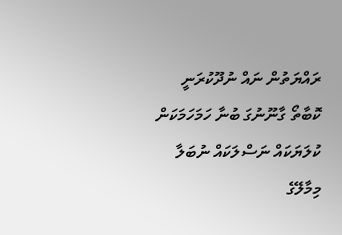ރައްޔަތުން ނައް ނުދޫކުރަނީ ކޮބާތޯ ގާނޫނުގަ ބުނާ ހަމަހަމަކަން ކުލަޔަކައް ނަސްލަކައް ނުބަލާ މިމާލޭގެ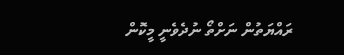ރައްޔަތުން ނަށްތޯ ނުދެވެނީ މީކޮން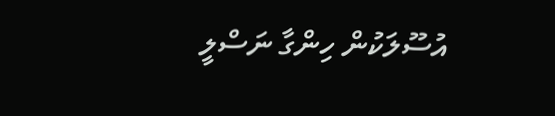އުސޫލަކުން ހިންގާ ނަސްލީ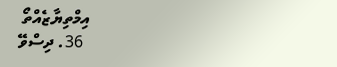އިމްތިޔާޒެއްތޯ
  36. ދިސްވޭ